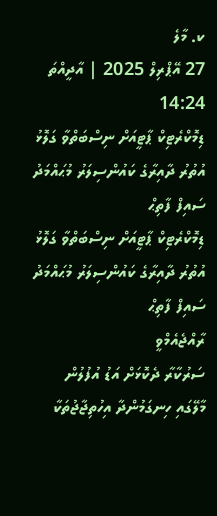ކ. މާލެ
27 އޭޕްރިލް 2025 | އާދީއްތަ 14:24
ޑިމޮކްރެޓިކް ޕާޓީއަށް ނިސްބަތްވާ ގަލޮޅު އުތުރު ދާއިރާގެ ކައުންސިލަރު މުޙައްމަދު ސައިފް ފާތިޙް
ޑިމޮކްރެޓިކް ޕާޓީއަށް ނިސްބަތްވާ ގަލޮޅު އުތުރު ދާއިރާގެ ކައުންސިލަރު މުޙައްމަދު ސައިފް ފާތިޙް
ރާއްޖެއެމްވީ
ސަރުކާރާ ދެކޮޅަށް އަޑު އުފުލުން
މާލޭގައި ހިނގަމުންދާ އިހުތިޖާޖުތަކާ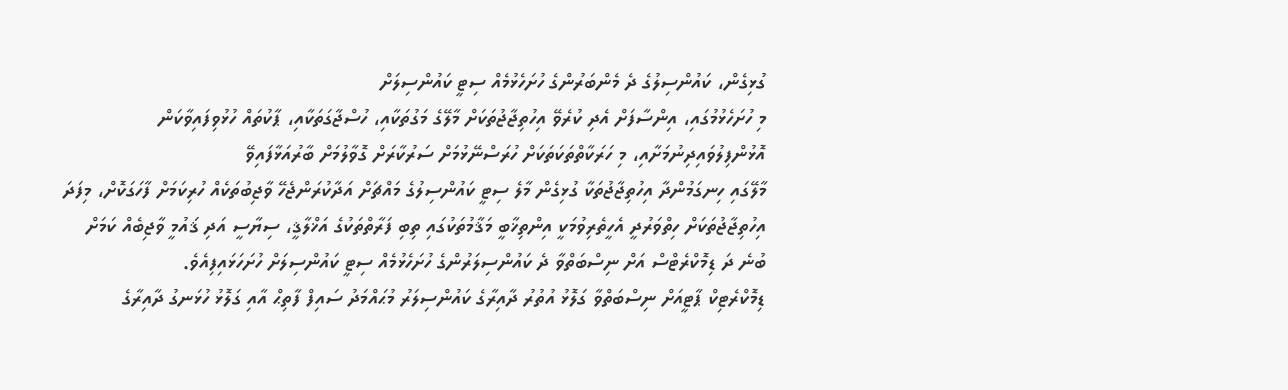ގުޅިގެން، ކައުންސިލުގެ ދެ މެންބަރުންގެ ހުށަހެޅުމެއް ސިޓީ ކައުންސިލަށް
މި ހުށަހެޅުމުގައި، އިންސާފަށް އެދި ކުރެވޭ އިހުތިޖާޖުތަކަށް މާލޭގެ މަގުތަކާއި، ހުސްޖާގަތަކާއި، ޕާކުތައް ހުޅުވިފައިވާކަން އޮޅުންފިލުވައިދިނުމަށާއި، މި ހަރަކާތްތަކަތަކަށް ހުރަސްނޭޅުމަށް ސަރުކާރަށް ގޮވާލުމަށް ބާރުއަޅާފައިވޭ
މާލޭގައި ހިނގަމުންދާ އިހުތިޖާޖުތަކާ ގުޅިގެން މާލެ ސިޓީ ކައުންސިލުގެ މައްޗަށް އަދާކުރަންޖެހޭ ވާޖިބުތަކެއް ހުރިކަމަށް ފާހަގަކޮށް، މިފަދަ އިހުތިޖާޖުތަކަށް ހިތްވަރުދީ އެހީތެރިވުމަކީ އިންތިޚާބީ މަޤާމުތަކުގައި ތިބި ފަރާތްތަކުގެ އަޚްލާޤީ، ސިޔާސީ އަދި ޤައުމީ ވާޖިބެއް ކަމަށް ބުނެ ދަ ޑިމޮކްރެޓްސް އަށް ނިސްބަތްވާ ދެ ކައުންސިލަރުންގެ ހުށަހެޅުމެއް ސިޓީ ކައުންސިލަށް ހުށަހަޅައިފިއެވެ.
ޑިމޮކްރެޓިކް ޕާޓީއަށް ނިސްބަތްވާ ގަލޮޅު އުތުރު ދާއިރާގެ ކައުންސިލަރު މުޙައްމަދު ސައިފް ފާތިޙް އާއި ގަލޮޅު ހުޅަނގު ދާއިރާގެ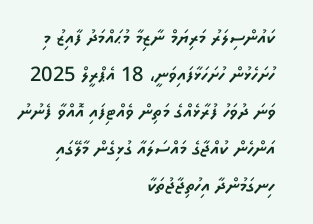ކައުންސިލަރު މަރިޔަމް ނާޒިމާ މުޙައްމަދު ފާއިޒު މި ހުށަހެޅުން ހުށަހަޅާފައިވަނީ، 18 އެޕްރީލް 2025 ވަނަ ދުވަހު ފުރާޅެއްގެ މަތިން ވެއްޓިފައި އޮއްވާ ފެނުނު އަންހެން ކުއްޖާގެ މައްސަލައާ ގުޅިގެން މާލޭގައި ހިނގަމުންދާ އިހުތިޖާޖުތަކާ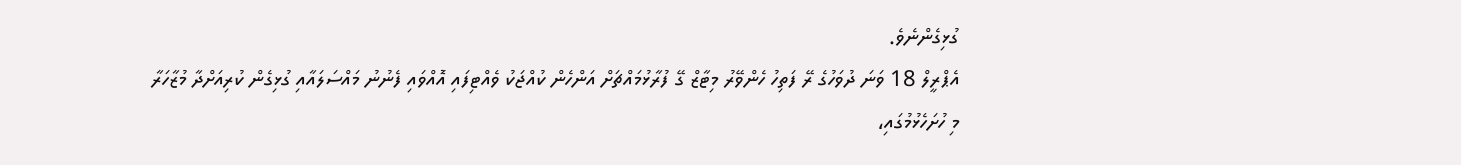ގުޅިގެންނެވެ.
އެޕްރީލް 18 ވަނަ ދުވަހުގެ ރޭ ފަތިހު ހެންވޭރު މިޓާޒް ގޭ ފުރާޅުމައްޗަށް އަންހެން ކުއްޖަކު ވެއްޓިފައި އޮއްވައި ފެނުނު މައްސަލައާއި ގުޅިގެން ކުރިއަށްދާ މުޒާހަރާ
މި ހުށަހެޅުމުގައި،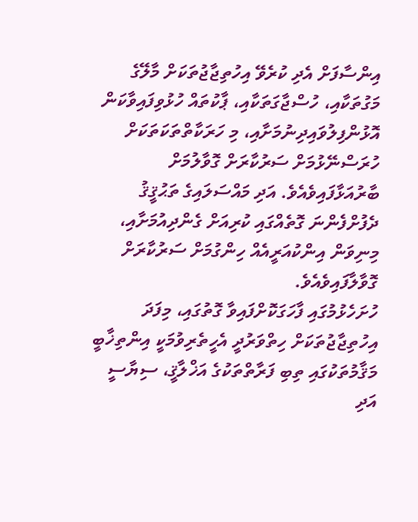އިންސާފަށް އެދި ކުރެވޭ އިހުތިޖާޖުތަކަށް މާލޭގެ މަގުތަކާއި، ހުސްޖާގަތަކާއި، ޕާކުތައް ހުޅުވިފައިވާކަން އޮޅުންފިލުވައިދިނުމަށާއި، މި ހަރަކާތްތަކަތަކަށް ހުރަސްނޭޅުމަށް ސަރުކާރަށް ގޮވާލުމަށް ބާރުއަޅާފައިވެއެވެ. އަދި މައްސަލައިގެ ތަޙުޤީޤު ދެފުށްފެންނަ ގޮތެއްގައި ކުރިއަށް ގެންދިއުމަށާއި، މިނިވަން އިންކުއަރީއެއް ހިންގުމަށް ސަރުކާރަށް ގޮވާލާފައިވެއެވެ.
ހުށަހެޅުމުގައި ފާހަގަކޮށްފައިވާ ގޮތުގައި، މިފަދަ އިހުތިޖާޖުތަކަށް ހިތްވަރުދީ އެހީތެރިވުމަކީ އިންތިޚާބީ މަޤާމުތަކުގައި ތިބި ފަރާތްތަކުގެ އަޚްލާޤީ، ސިޔާސީ އަދި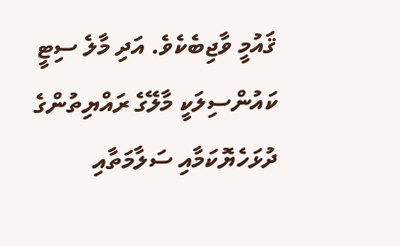ޤައުމީ ވާޖިބެކެވެ. އަދި މާލެ ސިޓީ ކައުންސިލަކީ މާލޭގެ ރައްޔިތުންގެ ދުޅަހެޔޮކަމާއި ސަލާމަތާއި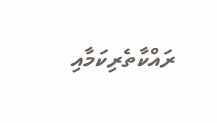ރައްކާތެރިކަމާއި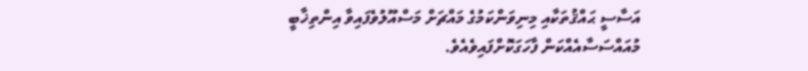އަސާސީ ޙައްޤުތަކާއި މިނިވަންކަމުގެ މައްޗަށް މަސްއޫލުވެފައިވާ އިންތިޚާބީ މުއައްސަސާއެއްކަން ފާހަގަކޮށްފައިވެއެވެ.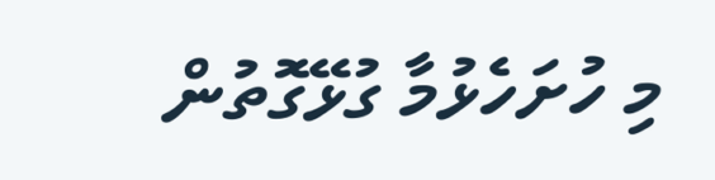މި ހުށަހެޅުމާ ގުޅޭގޮތުން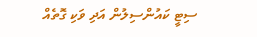ސިޓީ ކައުންސިލުން އަދި ވަކި ގޮތެއް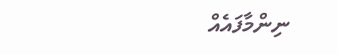ނިންމާފައެއް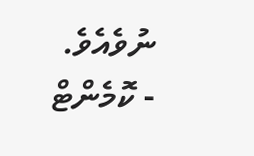ނުވެއެވެ.
- ކޮމެންޓް